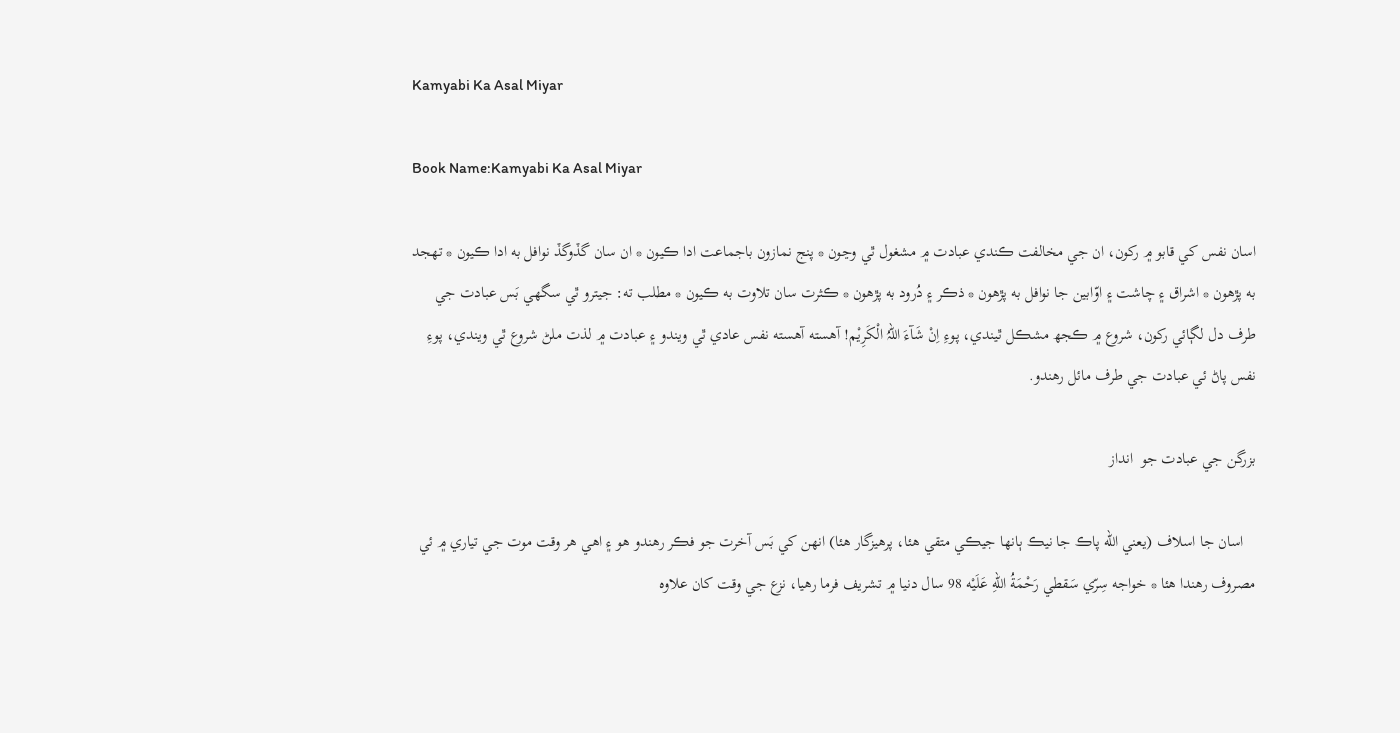Kamyabi Ka Asal Miyar

Book Name:Kamyabi Ka Asal Miyar

اسان نفس کي قابو ۾ رکون، ان جي مخالفت ڪندي عبادت ۾ مشغول ٿي وڃون * پنج نمازون باجماعت ادا ڪيون * ان سان گڏوگڏ نوافل به ادا ڪيون * تهجد به پڙهون * اشراق ۽ چاشت ۽ اوّابين جا نوافل به پڙهون * ذڪر ۽ دُرود به پڙهون * ڪثرت سان تلاوت به ڪيون * مطلب ته: جيترو ٿي سگهي بَس عبادت جي طرف دل لڳائي رکون، شروع ۾ ڪجھ مشڪل ٿيندي، پوءِ اِنْ شَآءَ اللہُ الْکَرِیْم! آهسته آهسته نفس عادي ٿي ويندو ۽ عبادت ۾ لذت ملڻ شروع ٿي ويندي، پوءِ نفس پاڻ ئي عبادت جي طرف مائل رهندو.

بزرگن جي عبادت جو  انداز

   اسان جا اسلاف (يعني الله پاڪ جا نيڪ ٻانها جيڪي متقي هئا، پرهيزگار هئا) انهن کي بَس آخرت جو فڪر رهندو هو ۽ اهي هر وقت موت جي تياري ۾ ئي مصروف رهندا هئا * خواجه سِرّي سَقطي رَحْمَةُ اللهِ عَلَيْه 98 سال دنيا ۾ تشريف فرما رهيا، نزع جي وقت کان علاوه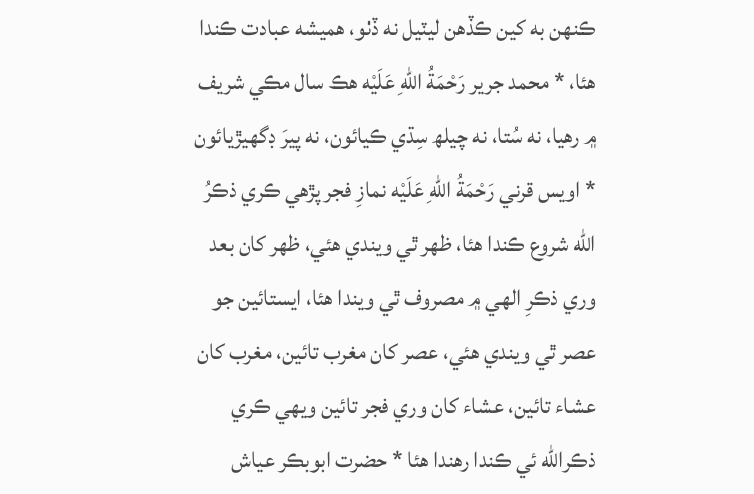ڪنهن به کين ڪڏهن ليٽيل نه ڏٺو، هميشه عبادت ڪندا هئا، * محمد جرير رَحْمَةُ اللهِ عَلَيْه هڪ سال مڪي شريف ۾ رهيا، نه سُتا، نه چيلھ سِڌي ڪيائون، نه پيرَ ڊگهيڙيائون * اويس قرني رَحْمَةُ اللهِ عَلَيْه نمازِ فجر پڙهي ڪري ذڪرُ الله شروع ڪندا هئا، ظهر ٿي ويندي هئي، ظهر کان بعد وري ذڪرِ الهي ۾ مصروف ٿي ويندا هئا، ايستائين جو عصر ٿي ويندي هئي، عصر کان مغرب تائين، مغرب کان عشاء تائين، عشاء کان وري فجر تائين ويهي ڪري ذڪرالله ئي ڪندا رهندا هئا * حضرت ابوبڪر عياش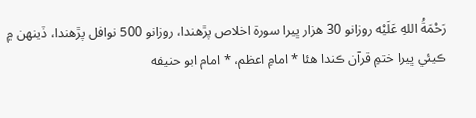رَحْمَةُ اللهِ عَلَيْه روزانو 30 هزار ڀيرا سورة اخلاص پڙهندا، روزانو 500 نوافل پڙهندا، ڏينهن ۾ ڪيئي ڀيرا ختمِ قرآن ڪندا هئا * امامِ اعظم، * امام ابو حنيفه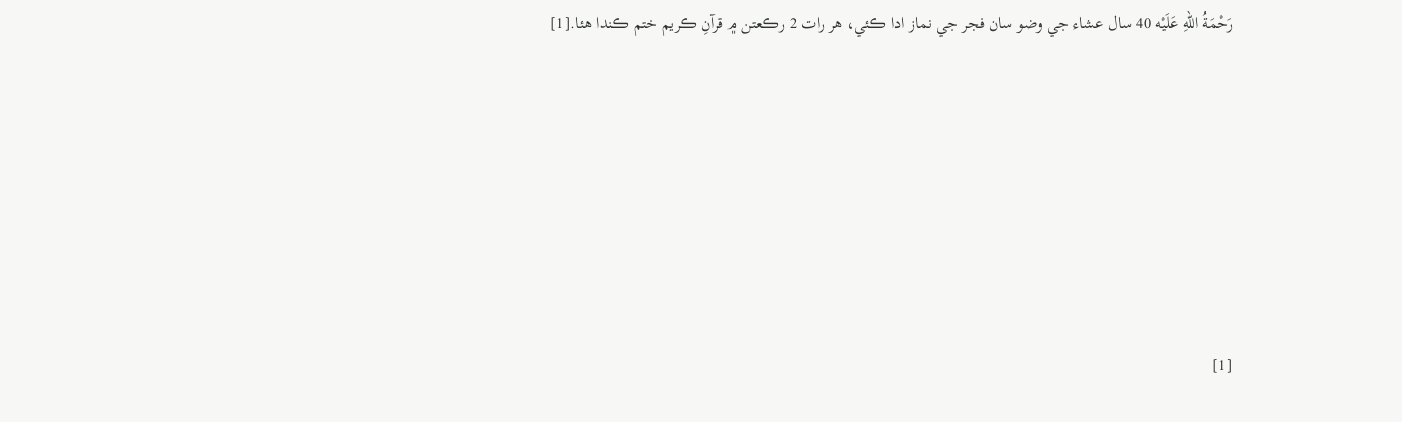رَحْمَةُ اللهِ عَلَيْه 40 سال عشاء جي وضو سان فجر جي نماز ادا ڪئي، هر رات 2 رڪعتن ۾ قرآنِ ڪريم ختم ڪندا هئا.[1]








[1]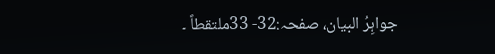جواہِرُ البیان، صفحہ:32- 33ملتقطاً ۔